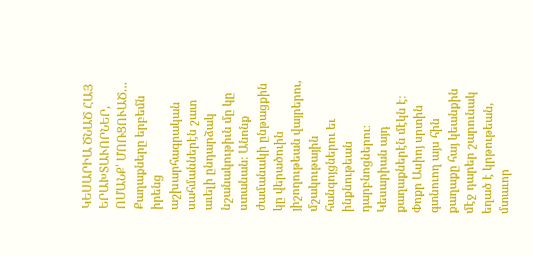ԿԵՍԱՐԻԱ ԾՆԱԾ ՀԱՅ ԵՐԱԽՏԱՒՈՐՆԵՐ, ՈՄԱՆՔ՝ ՄՈՌՑՈՒԱԾ…
Քաղաքները երբեմն իրենց աշխարհագրական սահմաններէն շատ աւելի ընդարձակ նշանակութիւն մը կը ստանան։ Անոնք ժամանակի ընթացքին կը վերածուին յիշողութեան վայրերու, մշակութային հանգոյցներու եւ ինքնութեան դարբնոցներու։
Կեսարիան այդ քաղաքներէն մէկն է։ Փոքր Ասիոյ սրտին գտնուող այս հին քաղաքը հայ կեանքին մէջ դարեր շարունակ եղած է կրթութեան, մտաւոր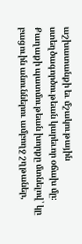աշխատանքի եւ մշակութային ստեղծագործութեան կարեւոր օճախ մը։
Քաղաքի պատմութեան խորքը մտնելով՝ կը բացուին անուններու ամբողջ շղթաներ,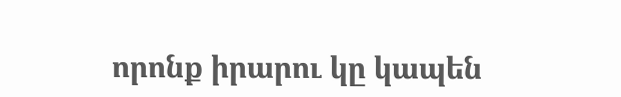որոնք իրարու կը կապեն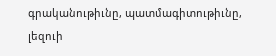գրականութիւնը, պատմագիտութիւնը, լեզուի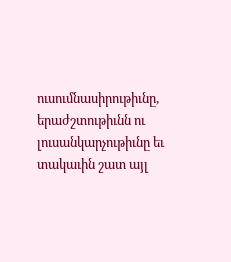ուսումնասիրութիւնը, երաժշտութիւնն ու լուսանկարչութիւնը եւ տակաւին շատ այլ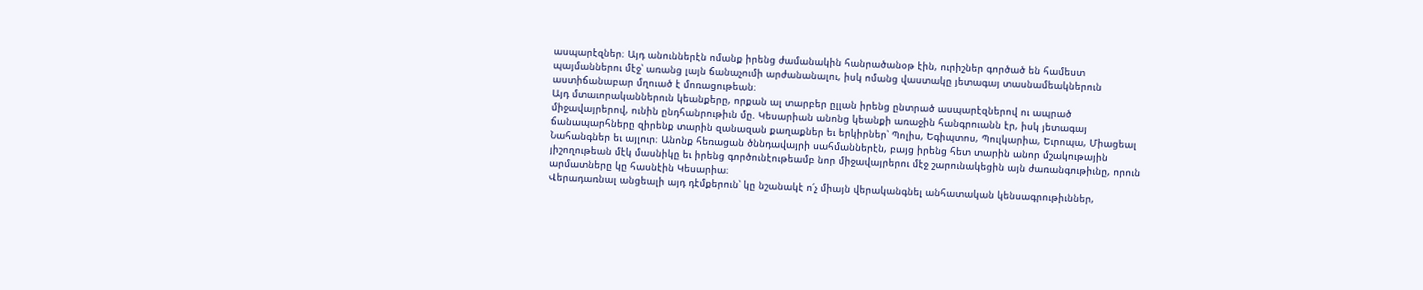ասպարէզներ։ Այդ անուններէն ոմանք իրենց ժամանակին հանրածանօթ էին, ուրիշներ գործած են համեստ պայմաններու մէջ՝ առանց լայն ճանաչումի արժանանալու, իսկ ոմանց վաստակը յետագայ տասնամեակներուն աստիճանաբար մղուած է մոռացութեան։
Այդ մտաւորականներուն կեանքերը, որքան ալ տարբեր ըլլան իրենց ընտրած ասպարէզներով ու ապրած միջավայրերով, ունին ընդհանրութիւն մը. Կեսարիան անոնց կեանքի առաջին հանգրուանն էր, իսկ յետագայ ճանապարհները զիրենք տարին զանազան քաղաքներ եւ երկիրներ՝ Պոլիս, Եգիպտոս, Պուլկարիա, Եւրոպա, Միացեալ Նահանգներ եւ այլուր։ Անոնք հեռացան ծննդավայրի սահմաններէն, բայց իրենց հետ տարին անոր մշակութային յիշողութեան մէկ մասնիկը եւ իրենց գործունէութեամբ նոր միջավայրերու մէջ շարունակեցին այն ժառանգութիւնը, որուն արմատները կը հասնէին Կեսարիա։
Վերադառնալ անցեալի այդ դէմքերուն՝ կը նշանակէ ո՛չ միայն վերականգնել անհատական կենսագրութիւններ,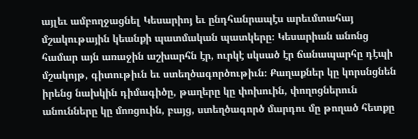այլեւ ամբողջացնել Կեսարիոյ եւ ընդհանրապէս արեւմտահայ մշակութային կեանքի պատմական պատկերը։ Կեսարիան անոնց համար այն առաջին աշխարհն էր, ուրկէ սկսած էր ճանապարհը դէպի մշակոյթ, գիտութիւն եւ ստեղծագործութիւն։ Քաղաքներ կը կորսնցնեն իրենց նախկին դիմագիծը, թաղերը կը փոխուին, փողոցներուն անունները կը մոռցուին, բայց, ստեղծագործ մարդու մը թողած հետքը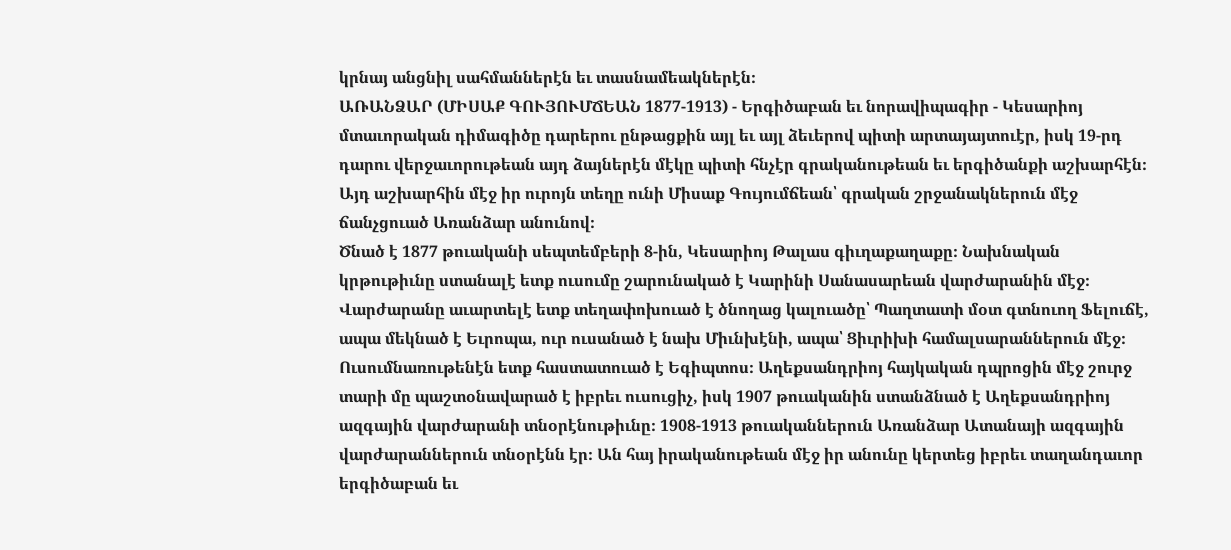կրնայ անցնիլ սահմաններէն եւ տասնամեակներէն։
ԱՌԱՆՁԱՐ (ՄԻՍԱՔ ԳՈՒՅՈՒՄՃԵԱՆ 1877-1913) - Երգիծաբան եւ նորավիպագիր - Կեսարիոյ մտաւորական դիմագիծը դարերու ընթացքին այլ եւ այլ ձեւերով պիտի արտայայտուէր, իսկ 19-րդ դարու վերջաւորութեան այդ ձայներէն մէկը պիտի հնչէր գրականութեան եւ երգիծանքի աշխարհէն։ Այդ աշխարհին մէջ իր ուրոյն տեղը ունի Միսաք Գույումճեան՝ գրական շրջանակներուն մէջ ճանչցուած Առանձար անունով։
Ծնած է 1877 թուականի սեպտեմբերի 8-ին, Կեսարիոյ Թալաս գիւղաքաղաքը։ Նախնական կրթութիւնը ստանալէ ետք ուսումը շարունակած է Կարինի Սանասարեան վարժարանին մէջ։ Վարժարանը աւարտելէ ետք տեղափոխուած է ծնողաց կալուածը՝ Պաղտատի մօտ գտնուող Ֆելուճէ, ապա մեկնած է Եւրոպա, ուր ուսանած է նախ Միւնխէնի, ապա՝ Ցիւրիխի համալսարաններուն մէջ։ Ուսումնառութենէն ետք հաստատուած է Եգիպտոս։ Աղեքսանդրիոյ հայկական դպրոցին մէջ շուրջ տարի մը պաշտօնավարած է իբրեւ ուսուցիչ, իսկ 1907 թուականին ստանձնած է Աղեքսանդրիոյ ազգային վարժարանի տնօրէնութիւնը։ 1908-1913 թուականներուն Առանձար Ատանայի ազգային վարժարաններուն տնօրէնն էր։ Ան հայ իրականութեան մէջ իր անունը կերտեց իբրեւ տաղանդաւոր երգիծաբան եւ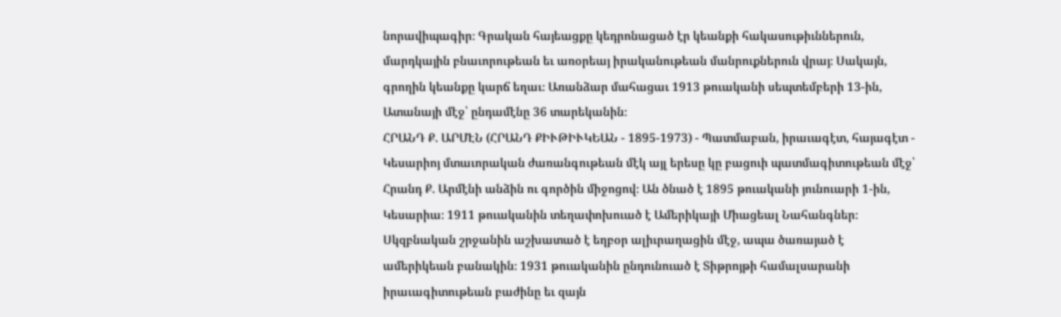նորավիպագիր։ Գրական հայեացքը կեդրոնացած էր կեանքի հակասութիւններուն, մարդկային բնաւորութեան եւ առօրեայ իրականութեան մանրուքներուն վրայ։ Սակայն, գրողին կեանքը կարճ եղաւ։ Առանձար մահացաւ 1913 թուականի սեպտեմբերի 13-ին, Ատանայի մէջ՝ ընդամէնը 36 տարեկանին։
ՀՐԱՆԴ Ք. ԱՐՄԷՆ (ՀՐԱՆԴ ՔԻՒԹԻՒԿԵԱՆ - 1895-1973) - Պատմաբան, իրաւագէտ, հայագէտ - Կեսարիոյ մտաւորական ժառանգութեան մէկ այլ երեսը կը բացուի պատմագիտութեան մէջ՝ Հրանդ Ք. Արմէնի անձին ու գործին միջոցով։ Ան ծնած է 1895 թուականի յունուարի 1-ին, Կեսարիա։ 1911 թուականին տեղափոխուած է Ամերիկայի Միացեալ Նահանգներ։ Սկզբնական շրջանին աշխատած է եղբօր ալիւրաղացին մէջ, ապա ծառայած է ամերիկեան բանակին։ 1931 թուականին ընդունուած է Տիթրոյթի համալսարանի իրաւագիտութեան բաժինը եւ զայն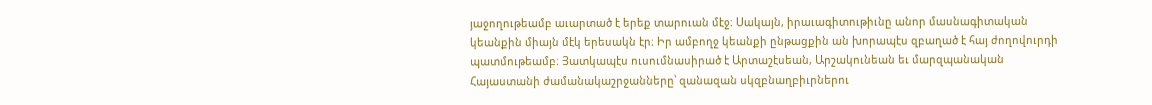յաջողութեամբ աւարտած է երեք տարուան մէջ։ Սակայն, իրաւագիտութիւնը անոր մասնագիտական կեանքին միայն մէկ երեսակն էր։ Իր ամբողջ կեանքի ընթացքին ան խորապէս զբաղած է հայ ժողովուրդի պատմութեամբ։ Յատկապէս ուսումնասիրած է Արտաշէսեան, Արշակունեան եւ մարզպանական Հայաստանի ժամանակաշրջանները՝ զանազան սկզբնաղբիւրներու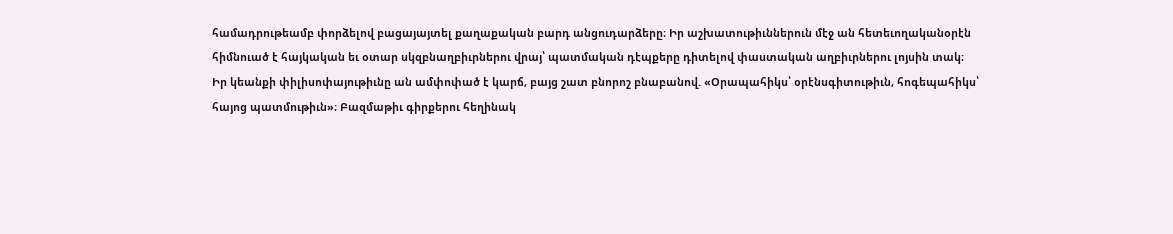համադրութեամբ փորձելով բացայայտել քաղաքական բարդ անցուդարձերը։ Իր աշխատութիւններուն մէջ ան հետեւողականօրէն հիմնուած է հայկական եւ օտար սկզբնաղբիւրներու վրայ՝ պատմական դէպքերը դիտելով փաստական աղբիւրներու լոյսին տակ։ Իր կեանքի փիլիսոփայութիւնը ան ամփոփած է կարճ, բայց շատ բնորոշ բնաբանով. «Օրապահիկս՝ օրէնսգիտութիւն, հոգեպահիկս՝ հայոց պատմութիւն»։ Բազմաթիւ գիրքերու հեղինակ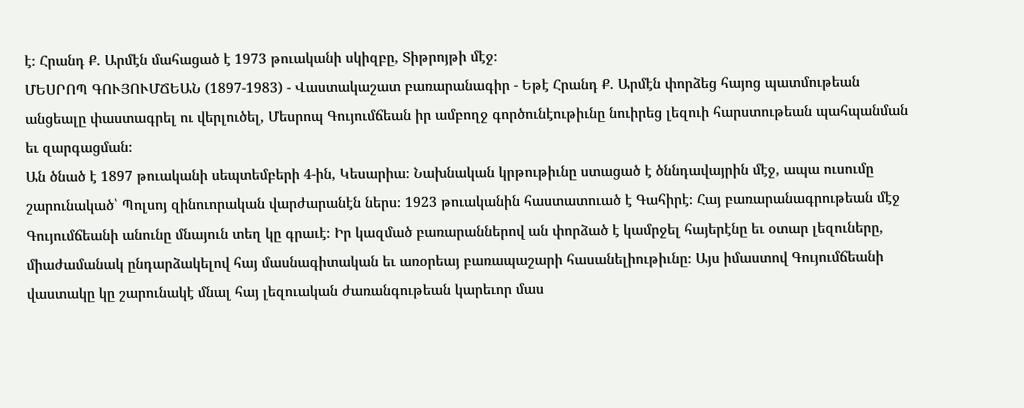է։ Հրանդ Ք. Արմէն մահացած է 1973 թուականի սկիզբը, Տիթրոյթի մէջ։
ՄԵՍՐՈՊ ԳՈՒՅՈՒՄՃԵԱՆ (1897-1983) - Վաստակաշատ բառարանագիր - Եթէ Հրանդ Ք. Արմէն փորձեց հայոց պատմութեան անցեալը փաստագրել ու վերլուծել, Մեսրոպ Գույումճեան իր ամբողջ գործունէութիւնը նուիրեց լեզուի հարստութեան պահպանման եւ զարգացման։
Ան ծնած է 1897 թուականի սեպտեմբերի 4-ին, Կեսարիա։ Նախնական կրթութիւնը ստացած է ծննդավայրին մէջ, ապա ուսումը շարունակած՝ Պոլսոյ զինուորական վարժարանէն ներս։ 1923 թուականին հաստատուած է Գահիրէ։ Հայ բառարանագրութեան մէջ Գույումճեանի անունը մնայուն տեղ կը գրաւէ։ Իր կազմած բառարաններով ան փորձած է կամրջել հայերէնը եւ օտար լեզուները, միաժամանակ ընդարձակելով հայ մասնագիտական եւ առօրեայ բառապաշարի հասանելիութիւնը։ Այս իմաստով Գույումճեանի վաստակը կը շարունակէ մնալ հայ լեզուական ժառանգութեան կարեւոր մաս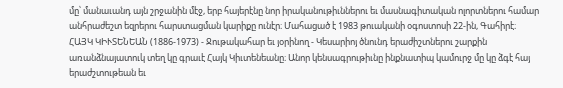մը՝ մանաւանդ այն շրջանին մէջ, երբ հայերէնը նոր իրականութիւններու եւ մասնագիտական ոլորտներու համար անհրաժեշտ եզրերու հարստացման կարիքը ունէր։ Մահացած է 1983 թուականի օգոստոսի 22-ին, Գահիրէ։
ՀԱՅԿ ԿԻՒՏԵՆԵԱՆ (1886-1973) - Ջութակահար եւ յօրինող - Կեսարիոյ ծնունդ երաժիշտներու շարքին առանձնայատուկ տեղ կը գրաւէ Հայկ Կիւտենեանը։ Անոր կենսագրութիւնը ինքնատիպ կամուրջ մը կը ձգէ հայ երաժշտութեան եւ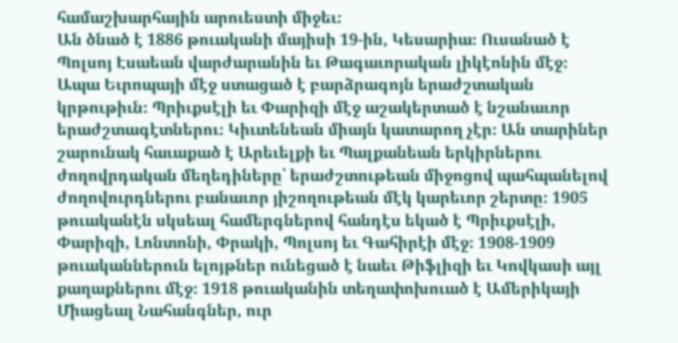համաշխարհային արուեստի միջեւ։
Ան ծնած է 1886 թուականի մայիսի 19-ին, Կեսարիա։ Ուսանած է Պոլսոյ Էսաեան վարժարանին եւ Թագաւորական լիկէոնին մէջ։ Ապա Եւրոպայի մէջ ստացած է բարձրագոյն երաժշտական կրթութիւն։ Պրիւքսէլի եւ Փարիզի մէջ աշակերտած է նշանաւոր երաժշտագէտներու։ Կիւտենեան միայն կատարող չէր։ Ան տարիներ շարունակ հաւաքած է Արեւելքի եւ Պալքանեան երկիրներու ժողովրդական մեղեդիները՝ երաժշտութեան միջոցով պահպանելով ժողովուրդներու բանաւոր յիշողութեան մէկ կարեւոր շերտը։ 1905 թուականէն սկսեալ համերգներով հանդէս եկած է Պրիւքսէլի, Փարիզի, Լոնտոնի, Փրակի, Պոլսոյ եւ Գահիրէի մէջ։ 1908-1909 թուականներուն ելոյթներ ունեցած է նաեւ Թիֆլիզի եւ Կովկասի այլ քաղաքներու մէջ։ 1918 թուականին տեղափոխուած է Ամերիկայի Միացեալ Նահանգներ, ուր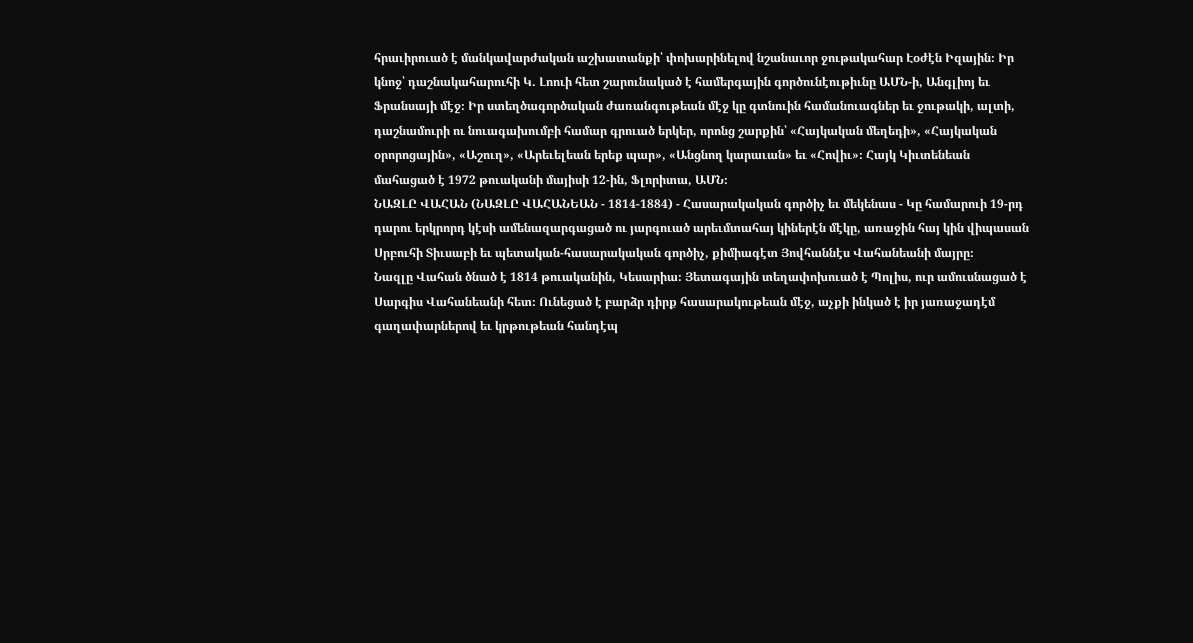հրաւիրուած է մանկավարժական աշխատանքի՝ փոխարինելով նշանաւոր ջութակահար Էօժէն Իզային։ Իր կնոջ՝ դաշնակահարուհի Կ. Լոուի հետ շարունակած է համերգային գործունէութիւնը ԱՄՆ-ի, Անգլիոյ եւ Ֆրանսայի մէջ։ Իր ստեղծագործական ժառանգութեան մէջ կը գտնուին համանուագներ եւ ջութակի, ալտի, դաշնամուրի ու նուագախումբի համար գրուած երկեր, որոնց շարքին՝ «Հայկական մեղեդի», «Հայկական օրորոցային», «Աշուղ», «Արեւելեան երեք պար», «Անցնող կարաւան» եւ «Հովիւ»։ Հայկ Կիւտենեան մահացած է 1972 թուականի մայիսի 12-ին, Ֆլորիտա, ԱՄՆ։
ՆԱԶԼԸ ՎԱՀԱՆ (ՆԱԶԼԸ ՎԱՀԱՆԵԱՆ - 1814-1884) - Հասարակական գործիչ եւ մեկենաս - Կը համարուի 19-րդ դարու երկրորդ կէսի ամենազարգացած ու յարգուած արեւմտահայ կիներէն մէկը, առաջին հայ կին վիպասան Սրբուհի Տիւսաբի եւ պետական-հասարակական գործիչ, քիմիագէտ Յովհաննէս Վահանեանի մայրը։
Նազլը Վահան ծնած է 1814 թուականին, Կեսարիա։ Յետագային տեղափոխուած է Պոլիս, ուր ամուսնացած է Սարգիս Վահանեանի հետ։ Ունեցած է բարձր դիրք հասարակութեան մէջ, աչքի ինկած է իր յառաջադէմ գաղափարներով եւ կրթութեան հանդէպ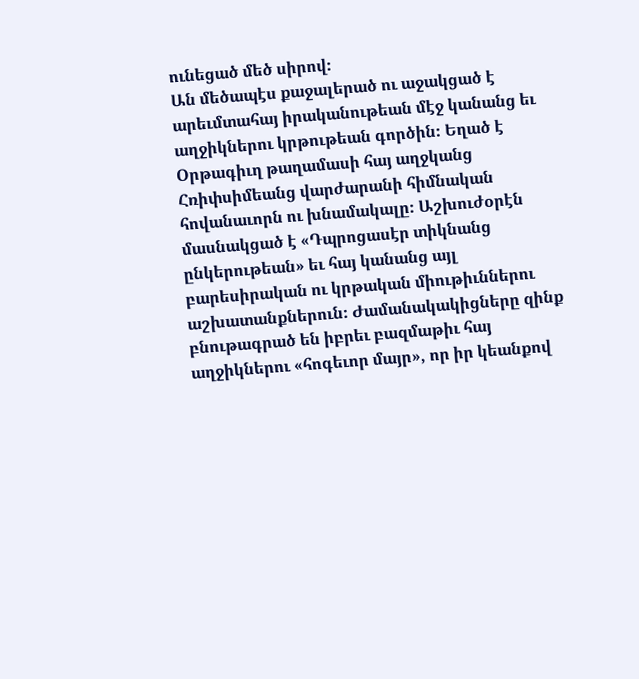ունեցած մեծ սիրով։
Ան մեծապէս քաջալերած ու աջակցած է արեւմտահայ իրականութեան մէջ կանանց եւ աղջիկներու կրթութեան գործին։ Եղած է Օրթագիւղ թաղամասի հայ աղջկանց Հռիփսիմեանց վարժարանի հիմնական հովանաւորն ու խնամակալը։ Աշխուժօրէն մասնակցած է «Դպրոցասէր տիկնանց ընկերութեան» եւ հայ կանանց այլ բարեսիրական ու կրթական միութիւններու աշխատանքներուն։ Ժամանակակիցները զինք բնութագրած են իբրեւ բազմաթիւ հայ աղջիկներու «հոգեւոր մայր», որ իր կեանքով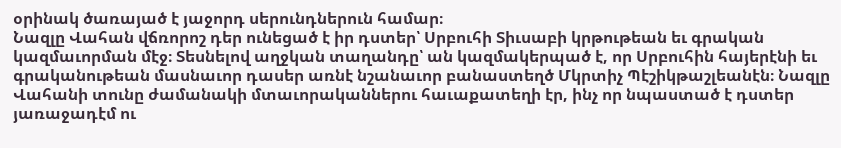օրինակ ծառայած է յաջորդ սերունդներուն համար։
Նազլը Վահան վճռորոշ դեր ունեցած է իր դստեր՝ Սրբուհի Տիւսաբի կրթութեան եւ գրական կազմաւորման մէջ։ Տեսնելով աղջկան տաղանդը՝ ան կազմակերպած է, որ Սրբուհին հայերէնի եւ գրականութեան մասնաւոր դասեր առնէ նշանաւոր բանաստեղծ Մկրտիչ Պէշիկթաշլեանէն։ Նազլը Վահանի տունը ժամանակի մտաւորականներու հաւաքատեղի էր, ինչ որ նպաստած է դստեր յառաջադէմ ու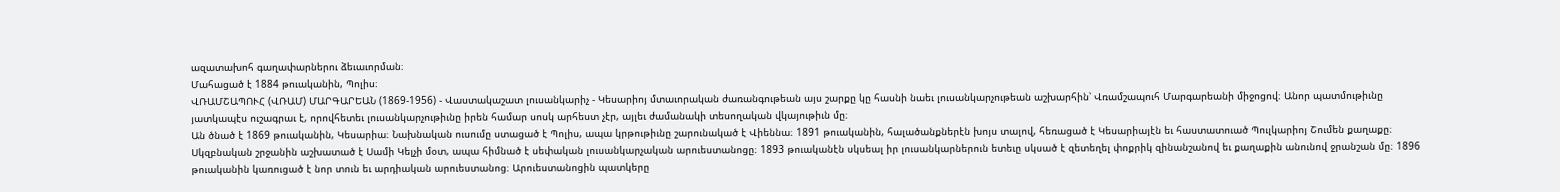ազատախոհ գաղափարներու ձեւաւորման։
Մահացած է 1884 թուականին, Պոլիս։
ՎՌԱՄՇԱՊՈՒՀ (ՎՌԱՄ) ՄԱՐԳԱՐԵԱՆ (1869-1956) - Վաստակաշատ լուսանկարիչ - Կեսարիոյ մտաւորական ժառանգութեան այս շարքը կը հասնի նաեւ լուսանկարչութեան աշխարհին՝ Վռամշապուհ Մարգարեանի միջոցով։ Անոր պատմութիւնը յատկապէս ուշագրաւ է, որովհետեւ լուսանկարչութիւնը իրեն համար սոսկ արհեստ չէր, այլեւ ժամանակի տեսողական վկայութիւն մը։
Ան ծնած է 1869 թուականին, Կեսարիա։ Նախնական ուսումը ստացած է Պոլիս, ապա կրթութիւնը շարունակած է Վիեննա։ 1891 թուականին, հալածանքներէն խոյս տալով, հեռացած է Կեսարիայէն եւ հաստատուած Պուլկարիոյ Շումեն քաղաքը։ Սկզբնական շրջանին աշխատած է Սամի Կելչի մօտ, ապա հիմնած է սեփական լուսանկարչական արուեստանոցը։ 1893 թուականէն սկսեալ իր լուսանկարներուն ետեւը սկսած է զետեղել փոքրիկ զինանշանով եւ քաղաքին անունով ջրանշան մը։ 1896 թուականին կառուցած է նոր տուն եւ արդիական արուեստանոց։ Արուեստանոցին պատկերը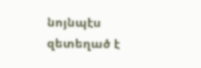նոյնպէս զետեղած է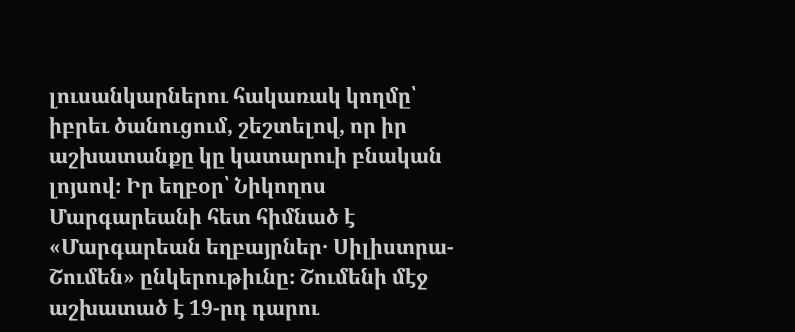լուսանկարներու հակառակ կողմը՝ իբրեւ ծանուցում, շեշտելով, որ իր աշխատանքը կը կատարուի բնական լոյսով։ Իր եղբօր՝ Նիկողոս Մարգարեանի հետ հիմնած է «Մարգարեան եղբայրներ․ Սիլիստրա-Շումեն» ընկերութիւնը։ Շումենի մէջ աշխատած է 19-րդ դարու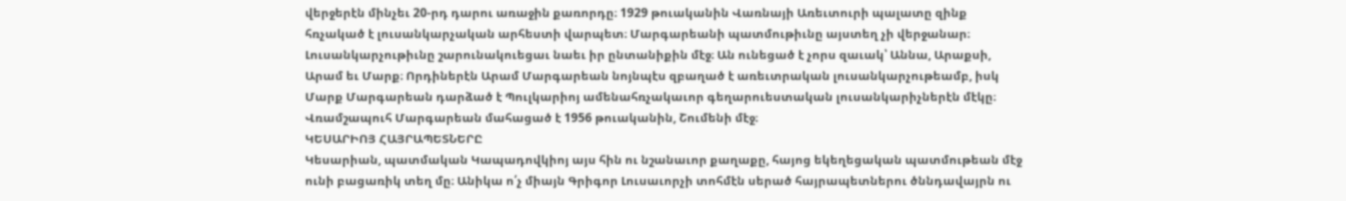վերջերէն մինչեւ 20-րդ դարու առաջին քառորդը։ 1929 թուականին Վառնայի Առեւտուրի պալատը զինք հռչակած է լուսանկարչական արհեստի վարպետ։ Մարգարեանի պատմութիւնը այստեղ չի վերջանար։ Լուսանկարչութիւնը շարունակուեցաւ նաեւ իր ընտանիքին մէջ։ Ան ունեցած է չորս զաւակ՝ Աննա, Արաքսի, Արամ եւ Մարք։ Որդիներէն Արամ Մարգարեան նոյնպէս զբաղած է առեւտրական լուսանկարչութեամբ, իսկ Մարք Մարգարեան դարձած է Պուլկարիոյ ամենահռչակաւոր գեղարուեստական լուսանկարիչներէն մէկը։ Վռամշապուհ Մարգարեան մահացած է 1956 թուականին, Շումենի մէջ։
ԿԵՍԱՐԻՈՅ ՀԱՅՐԱՊԵՏՆԵՐԸ
Կեսարիան, պատմական Կապադովկիոյ այս հին ու նշանաւոր քաղաքը, հայոց եկեղեցական պատմութեան մէջ ունի բացառիկ տեղ մը։ Անիկա ո՛չ միայն Գրիգոր Լուսաւորչի տոհմէն սերած հայրապետներու ծննդավայրն ու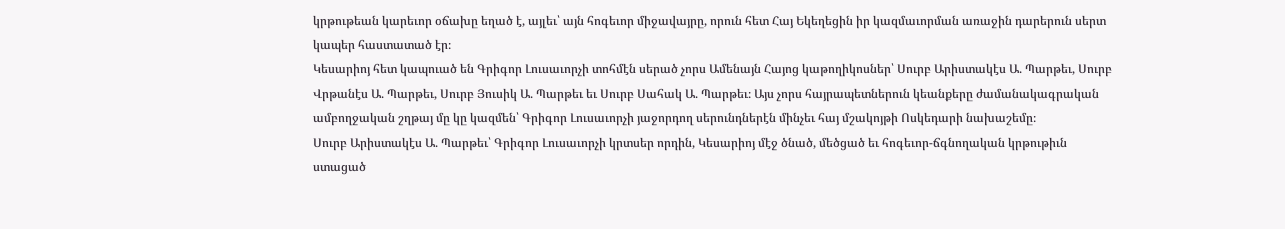կրթութեան կարեւոր օճախը եղած է, այլեւ՝ այն հոգեւոր միջավայրը, որուն հետ Հայ Եկեղեցին իր կազմաւորման առաջին դարերուն սերտ կապեր հաստատած էր։
Կեսարիոյ հետ կապուած են Գրիգոր Լուսաւորչի տոհմէն սերած չորս Ամենայն Հայոց կաթողիկոսներ՝ Սուրբ Արիստակէս Ա. Պարթեւ, Սուրբ Վրթանէս Ա. Պարթեւ, Սուրբ Յուսիկ Ա. Պարթեւ եւ Սուրբ Սահակ Ա. Պարթեւ։ Այս չորս հայրապետներուն կեանքերը ժամանակագրական ամբողջական շղթայ մը կը կազմեն՝ Գրիգոր Լուսաւորչի յաջորդող սերունդներէն մինչեւ հայ մշակոյթի Ոսկեդարի նախաշեմը։
Սուրբ Արիստակէս Ա. Պարթեւ՝ Գրիգոր Լուսաւորչի կրտսեր որդին, Կեսարիոյ մէջ ծնած, մեծցած եւ հոգեւոր-ճգնողական կրթութիւն ստացած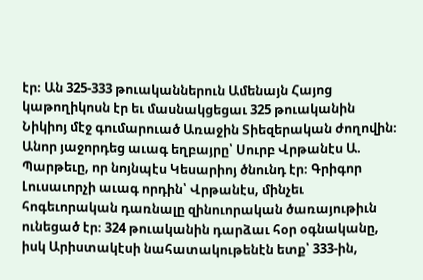էր։ Ան 325-333 թուականներուն Ամենայն Հայոց կաթողիկոսն էր եւ մասնակցեցաւ 325 թուականին Նիկիոյ մէջ գումարուած Առաջին Տիեզերական ժողովին։
Անոր յաջորդեց աւագ եղբայրը՝ Սուրբ Վրթանէս Ա. Պարթեւը, որ նոյնպէս Կեսարիոյ ծնունդ էր։ Գրիգոր Լուսաւորչի աւագ որդին՝ Վրթանէս, մինչեւ հոգեւորական դառնալը զինուորական ծառայութիւն ունեցած էր։ 324 թուականին դարձաւ հօր օգնականը, իսկ Արիստակէսի նահատակութենէն ետք՝ 333-ին,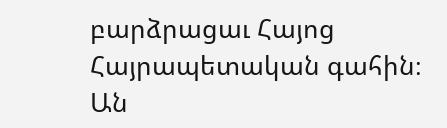բարձրացաւ Հայոց Հայրապետական գահին։ Ան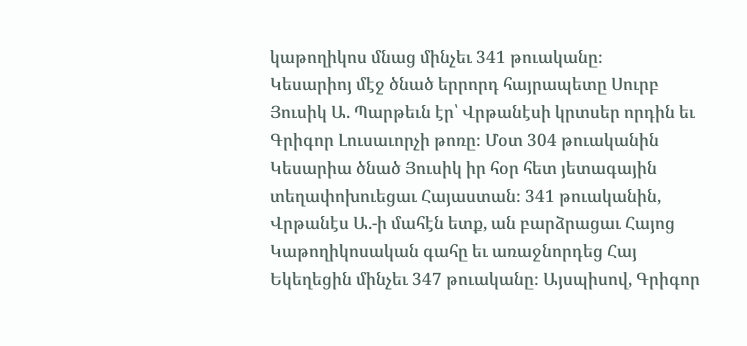կաթողիկոս մնաց մինչեւ 341 թուականը։
Կեսարիոյ մէջ ծնած երրորդ հայրապետը Սուրբ Յուսիկ Ա. Պարթեւն էր՝ Վրթանէսի կրտսեր որդին եւ Գրիգոր Լուսաւորչի թոռը։ Մօտ 304 թուականին Կեսարիա ծնած Յուսիկ իր հօր հետ յետագային տեղափոխուեցաւ Հայաստան։ 341 թուականին, Վրթանէս Ա.-ի մահէն ետք, ան բարձրացաւ Հայոց Կաթողիկոսական գահը եւ առաջնորդեց Հայ Եկեղեցին մինչեւ 347 թուականը։ Այսպիսով, Գրիգոր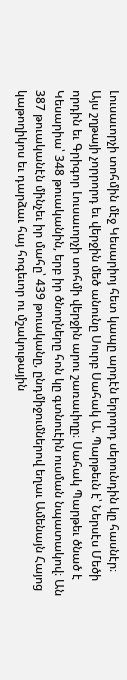Լուսաւորչի տոհմին մէջ Կեսարիոյ հետ կապը արդէն երրորդ սերունդին կը հասնէր։
Այս շղթայի չորրորդ եւ վերջին մեծ անունը Սուրբ Սահակ Ա. Պարթեւն է՝ Ներսէս Մեծի որդին եւ Գրիգոր Լուսաւորչի տոհմի վերջին արու շառաւիղը։ Սահակ Պարթեւ ծնած է Կեսարիա՝ 348 թուականին, երբ իր ծնողները հոն կը գտնուէին ուսման նպատակով։ Ան 387 թուականէն մինչեւ իր մահը՝ 439 թուականը, ընդմիջումներով եղաւ Ամենայն Հայոց կաթողիկոս եւ դարձաւ հայ հոգեւոր ու մշակութային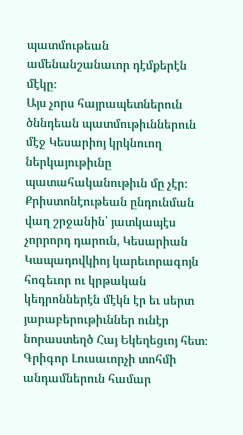պատմութեան ամենանշանաւոր դէմքերէն մէկը։
Այս չորս հայրապետներուն ծննդեան պատմութիւններուն մէջ Կեսարիոյ կրկնուող ներկայութիւնը պատահականութիւն մը չէր։ Քրիստոնէութեան ընդունման վաղ շրջանին՝ յատկապէս չորրորդ դարուն, Կեսարիան Կապադովկիոյ կարեւորագոյն հոգեւոր ու կրթական կեդրոններէն մէկն էր եւ սերտ յարաբերութիւններ ունէր նորաստեղծ Հայ Եկեղեցւոյ հետ։
Գրիգոր Լուսաւորչի տոհմի անդամներուն համար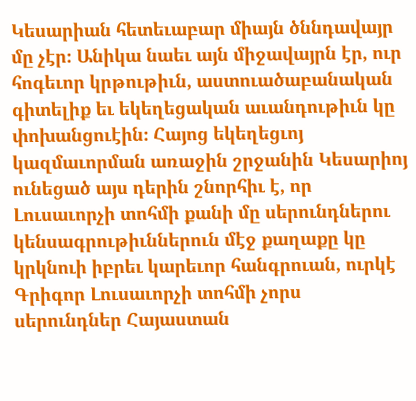Կեսարիան հետեւաբար միայն ծննդավայր մը չէր։ Անիկա նաեւ այն միջավայրն էր, ուր հոգեւոր կրթութիւն, աստուածաբանական գիտելիք եւ եկեղեցական աւանդութիւն կը փոխանցուէին։ Հայոց եկեղեցւոյ կազմաւորման առաջին շրջանին Կեսարիոյ ունեցած այս դերին շնորհիւ է, որ Լուսաւորչի տոհմի քանի մը սերունդներու կենսագրութիւններուն մէջ քաղաքը կը կրկնուի իբրեւ կարեւոր հանգրուան, ուրկէ Գրիգոր Լուսաւորչի տոհմի չորս սերունդներ Հայաստան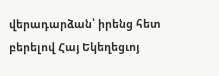վերադարձան՝ իրենց հետ բերելով Հայ Եկեղեցւոյ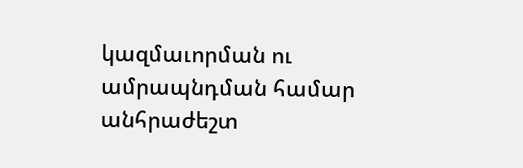կազմաւորման ու ամրապնդման համար անհրաժեշտ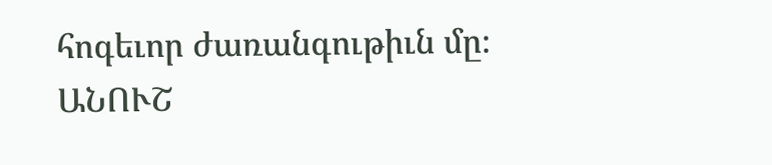հոգեւոր ժառանգութիւն մը։
ԱՆՈՒՇ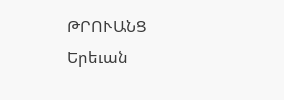ԹՐՈՒԱՆՑ
Երեւան